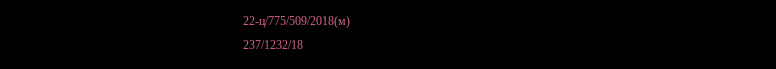22-ц/775/509/2018(м)
237/1232/18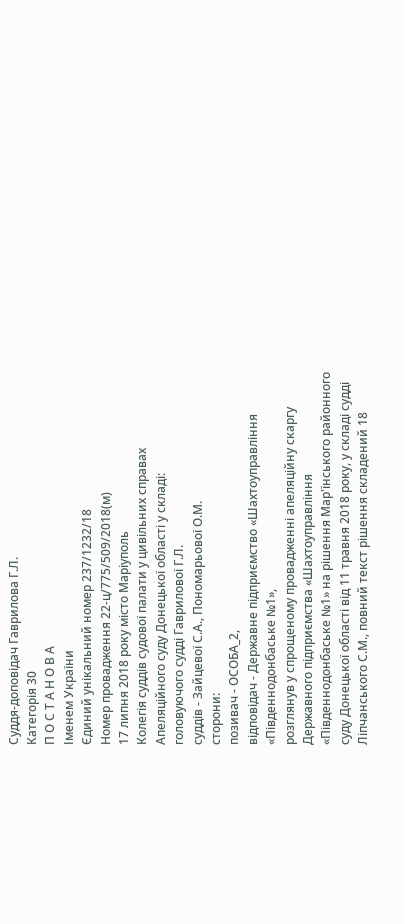Суддя-доповідач Гаврилова Г.Л.
Категорія 30
П О С Т А Н О В А
Іменем України
Єдиний унікальний номер 237/1232/18
Номер провадження 22-ц/775/509/2018(м)
17 липня 2018 року місто Маріуполь
Колегія суддів судової палати у цивільних справах Апеляційного суду Донецької області у складі:
головуючого судді Гаврилової Г.Л.
суддів - Зайцевої С.А., Пономарьової О.М.
сторони:
позивач - ОСОБА_2,
відповідач - Державне підприємство «Шахтоуправління «Південнодонбаське №1»,
розглянув у спрощеному провадженні апеляційну скаргу Державного підприємства «Шахтоуправління «Південнодонбаське №1» на рішення Мар'їнського районного суду Донецької області від 11 травня 2018 року, у складі судді Ліпчанського С.М., повний текст рішення складений 18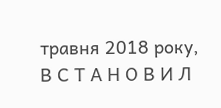травня 2018 року,
В С Т А Н О В И Л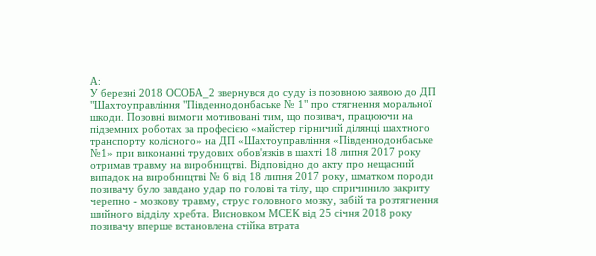А:
У березні 2018 ОСОБА_2 звернувся до суду із позовною заявою до ДП "Шахтоуправління "Південнодонбаське № 1" про стягнення моральної шкоди. Позовні вимоги мотивовані тим, що позивач, працюючи на підземних роботах за професією «майстер гірничий ділянці шахтного транспорту колісного» на ДП «Шахтоуправління «Південнодонбаське №1» при виконанні трудових обов'язків в шахті 18 липня 2017 року отримав травму на виробництві. Відповідно до акту про нещасний випадок на виробництві № 6 від 18 липня 2017 року, шматком породи позивачу було завдано удар по голові та тілу, що спричинило закриту черепно - мозкову травму, струс головного мозку, забій та розтягнення шийного відділу хребта. Висновком МСЕК від 25 січня 2018 року позивачу вперше встановлена стійка втрата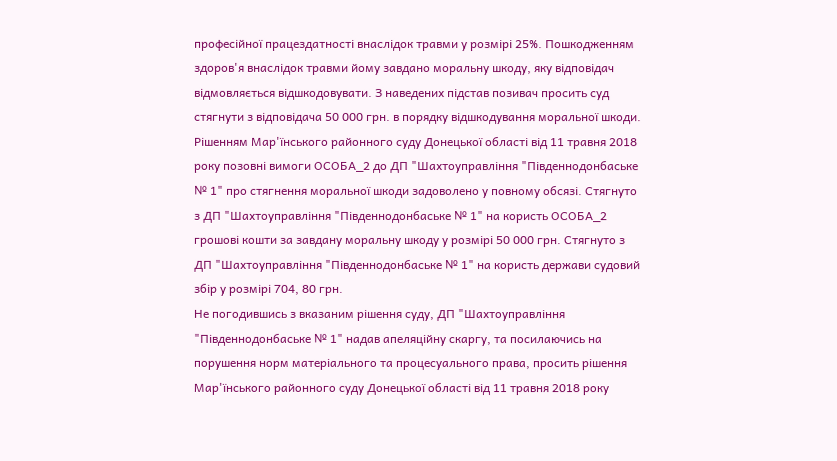професійної працездатності внаслідок травми у розмірі 25%. Пошкодженням здоров'я внаслідок травми йому завдано моральну шкоду, яку відповідач відмовляється відшкодовувати. З наведених підстав позивач просить суд стягнути з відповідача 50 000 грн. в порядку відшкодування моральної шкоди.
Рішенням Мар'їнського районного суду Донецької області від 11 травня 2018 року позовні вимоги ОСОБА_2 до ДП "Шахтоуправління "Південнодонбаське № 1" про стягнення моральної шкоди задоволено у повному обсязі. Стягнуто з ДП "Шахтоуправління "Південнодонбаське № 1" на користь ОСОБА_2 грошові кошти за завдану моральну шкоду у розмірі 50 000 грн. Стягнуто з ДП "Шахтоуправління "Південнодонбаське № 1" на користь держави судовий збір у розмірі 704, 80 грн.
Не погодившись з вказаним рішення суду, ДП "Шахтоуправління "Південнодонбаське № 1" надав апеляційну скаргу, та посилаючись на порушення норм матеріального та процесуального права, просить рішення Мар'їнського районного суду Донецької області від 11 травня 2018 року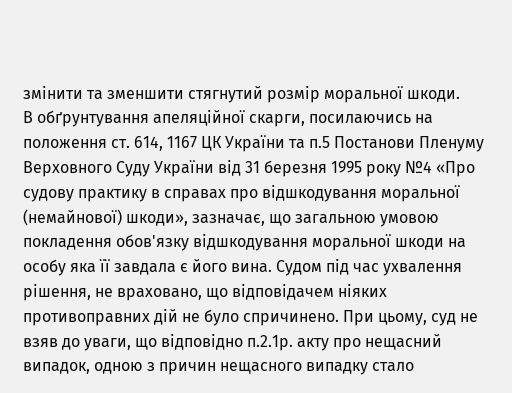змінити та зменшити стягнутий розмір моральної шкоди.
В обґрунтування апеляційної скарги, посилаючись на положення ст. 614, 1167 ЦК України та п.5 Постанови Пленуму Верховного Суду України від 31 березня 1995 року №4 «Про судову практику в справах про відшкодування моральної (немайнової) шкоди», зазначає, що загальною умовою покладення обов'язку відшкодування моральної шкоди на особу яка її завдала є його вина. Судом під час ухвалення рішення, не враховано, що відповідачем ніяких противоправних дій не було спричинено. При цьому, суд не взяв до уваги, що відповідно п.2.1р. акту про нещасний випадок, одною з причин нещасного випадку стало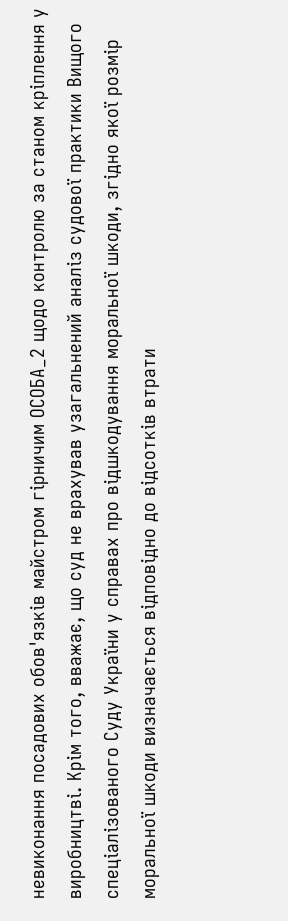невиконання посадових обов'язків майстром гірничим ОСОБА_2 щодо контролю за станом кріплення у виробництві. Крім того, вважає, що суд не врахував узагальнений аналіз судової практики Вищого спеціалізованого Суду України у справах про відшкодування моральної шкоди, згідно якої розмір моральної шкоди визначається відповідно до відсотків втрати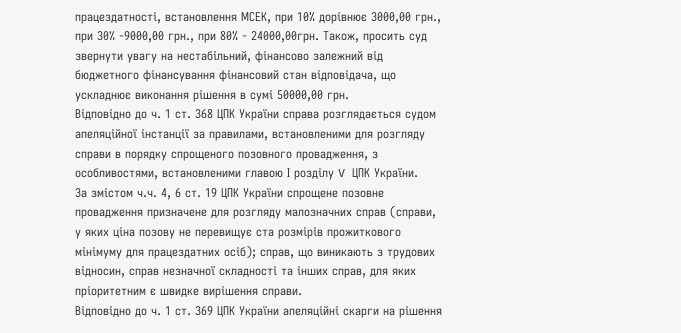працездатності, встановлення МСЕК, при 10% дорівнює 3000,00 грн., при 30% -9000,00 грн., при 80% - 24000,00грн. Також, просить суд звернути увагу на нестабільний, фінансово залежний від бюджетного фінансування фінансовий стан відповідача, що ускладнює виконання рішення в сумі 50000,00 грн.
Відповідно до ч. 1 ст. 368 ЦПК України справа розглядається судом апеляційної інстанції за правилами, встановленими для розгляду справи в порядку спрощеного позовного провадження, з особливостями, встановленими главою І розділу V ЦПК України.
За змістом ч.ч. 4, 6 ст. 19 ЦПК України спрощене позовне провадження призначене для розгляду малозначних справ (справи, у яких ціна позову не перевищує ста розмірів прожиткового мінімуму для працездатних осіб); справ, що виникають з трудових відносин, справ незначної складності та інших справ, для яких пріоритетним є швидке вирішення справи.
Відповідно до ч. 1 ст. 369 ЦПК України апеляційні скарги на рішення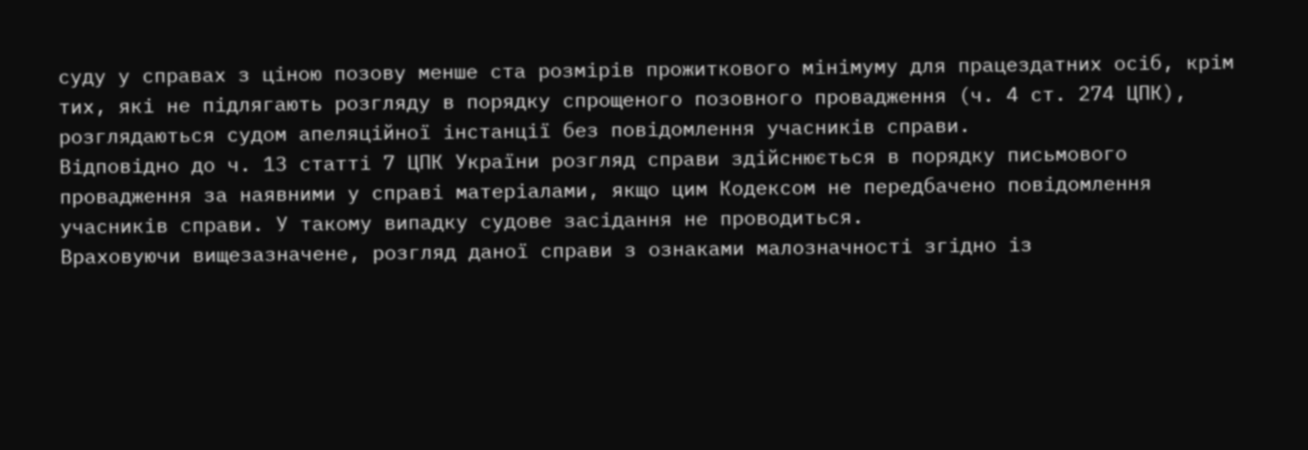суду у справах з ціною позову менше ста розмірів прожиткового мінімуму для працездатних осіб, крім тих, які не підлягають розгляду в порядку спрощеного позовного провадження (ч. 4 ст. 274 ЦПК), розглядаються судом апеляційної інстанції без повідомлення учасників справи.
Відповідно до ч. 13 статті 7 ЦПК України розгляд справи здійснюється в порядку письмового провадження за наявними у справі матеріалами, якщо цим Кодексом не передбачено повідомлення учасників справи. У такому випадку судове засідання не проводиться.
Враховуючи вищезазначене, розгляд даної справи з ознаками малозначності згідно із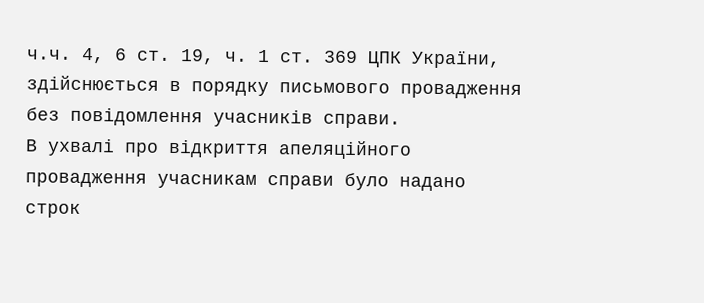ч.ч. 4, 6 ст. 19, ч. 1 ст. 369 ЦПК України, здійснюється в порядку письмового провадження без повідомлення учасників справи.
В ухвалі про відкриття апеляційного провадження учасникам справи було надано строк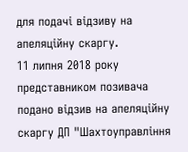для подачі відзиву на апеляційну скаргу.
11 липня 2018 року представником позивача подано відзив на апеляційну скаргу ДП "Шахтоуправління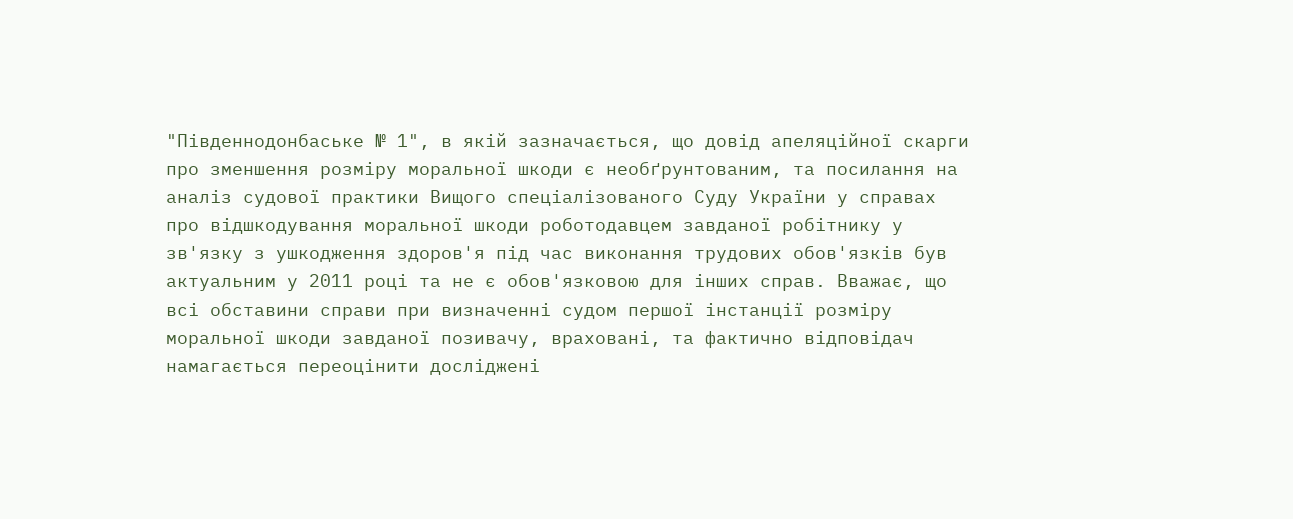"Південнодонбаське № 1", в якій зазначається, що довід апеляційної скарги про зменшення розміру моральної шкоди є необґрунтованим, та посилання на аналіз судової практики Вищого спеціалізованого Суду України у справах про відшкодування моральної шкоди роботодавцем завданої робітнику у зв'язку з ушкодження здоров'я під час виконання трудових обов'язків був актуальним у 2011 році та не є обов'язковою для інших справ. Вважає, що всі обставини справи при визначенні судом першої інстанції розміру моральної шкоди завданої позивачу, враховані, та фактично відповідач намагається переоцінити досліджені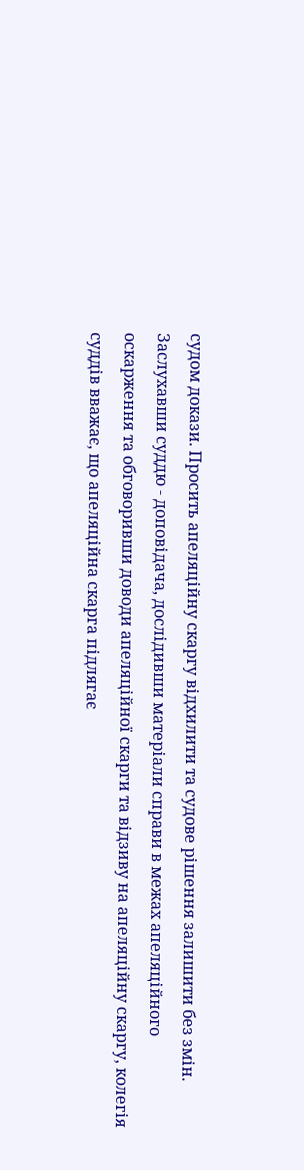судом докази. Просить апеляційну скаргу відхилити та судове рішення залишити без змін.
Заслухавши суддю - доповідача, дослідивши матеріали справи в межах апеляційного оскарження та обговоривши доводи апеляційної скарги та відзиву на апеляційну скаргу, колегія суддів вважає, що апеляційна скарга підлягає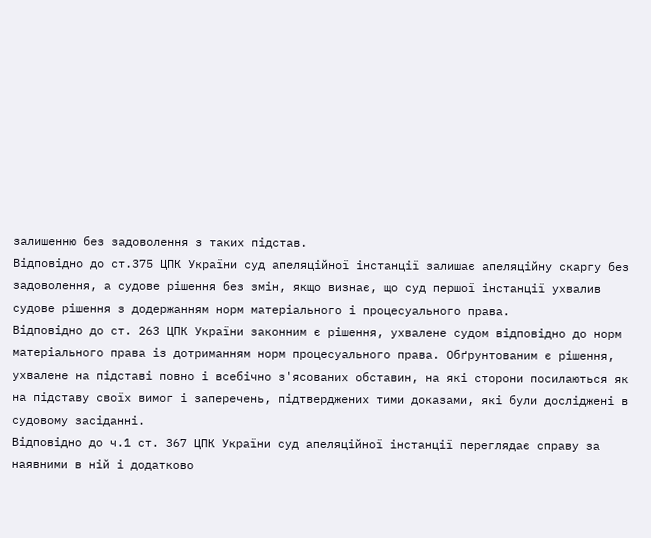залишенню без задоволення з таких підстав.
Відповідно до ст.375 ЦПК України суд апеляційної інстанції залишає апеляційну скаргу без задоволення, а судове рішення без змін, якщо визнає, що суд першої інстанції ухвалив судове рішення з додержанням норм матеріального і процесуального права.
Відповідно до ст. 263 ЦПК України законним є рішення, ухвалене судом відповідно до норм матеріального права із дотриманням норм процесуального права. Обґрунтованим є рішення, ухвалене на підставі повно і всебічно з'ясованих обставин, на які сторони посилаються як на підставу своїх вимог і заперечень, підтверджених тими доказами, які були досліджені в судовому засіданні.
Відповідно до ч.1 ст. 367 ЦПК України суд апеляційної інстанції переглядає справу за наявними в ній і додатково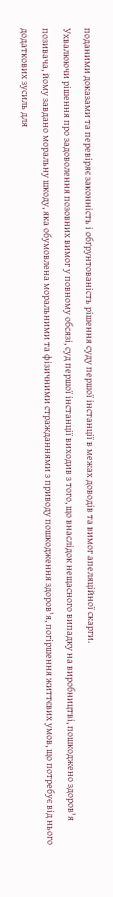поданими доказами та перевіряє законність і обґрунтованість рішення суду першої інстанції в межах доводів та вимог апеляційної скарги.
Ухвалюючи рішення про задоволення позовних вимог у повному обсязі, суд першої інстанції виходив з того, що внаслідок нещасного випадку на виробництві, пошкоджено здоров'я позивача, йому завдано моральну шкоду, яка обумовлена моральними та фізичними стражданнями з приводу пошкодження здоров'я, погіршення життєвих умов, що потребує від нього додаткових зусиль для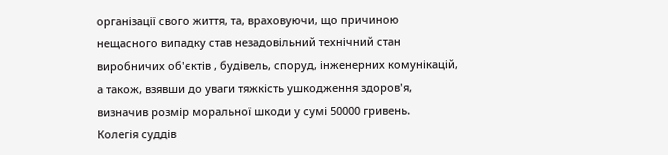організації свого життя, та, враховуючи, що причиною нещасного випадку став незадовільний технічний стан виробничих об'єктів , будівель, споруд, інженерних комунікацій, а також, взявши до уваги тяжкість ушкодження здоров'я, визначив розмір моральної шкоди у сумі 50000 гривень.
Колегія суддів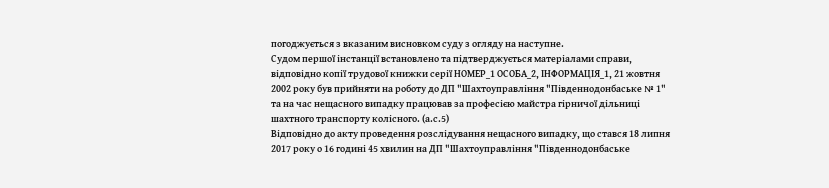погоджується з вказаним висновком суду з огляду на наступне.
Судом першої інстанції встановлено та підтверджується матеріалами справи, відповідно копії трудової книжки серії НОМЕР_1 ОСОБА_2, ІНФОРМАЦІЯ_1, 21 жовтня 2002 року був прийняти на роботу до ДП "Шахтоуправління "Південнодонбаське № 1" та на час нещасного випадку працював за професією майстра гірничої дільниці шахтного транспорту колісного. (а.с.5)
Відповідно до акту проведення розслідування нещасного випадку, що стався 18 липня 2017 року о 16 годині 45 хвилин на ДП "Шахтоуправління "Південнодонбаське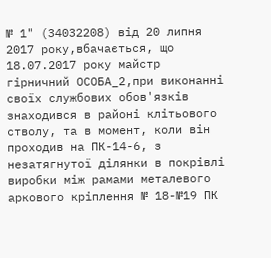№ 1" (34032208) від 20 липня 2017 року,вбачається, що 18.07.2017 року майстр гірничний ОСОБА_2,при виконанні своїх службових обов'язків знаходився в районі клітьового стволу, та в момент, коли він проходив на ПК-14-6, з незатягнутої ділянки в покрівлі виробки між рамами металевого аркового кріплення № 18-№19 ПК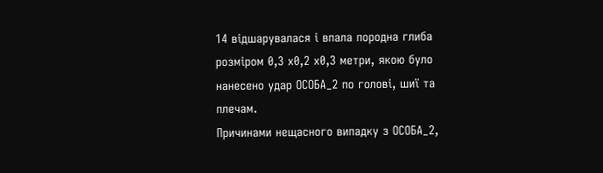14 відшарувалася і впала породна глиба розміром 0,3 х0,2 х0,3 метри, якою було нанесено удар ОСОБА_2 по голові, шиї та плечам.
Причинами нещасного випадку з ОСОБА_2,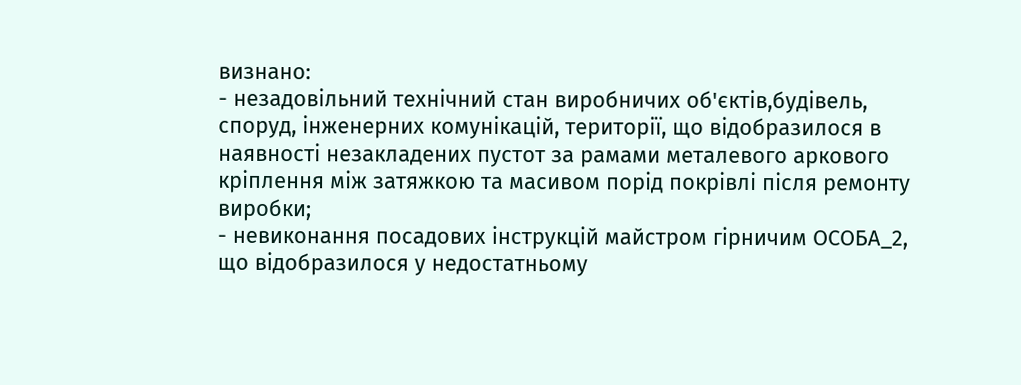визнано:
- незадовільний технічний стан виробничих об'єктів,будівель, споруд, інженерних комунікацій, території, що відобразилося в наявності незакладених пустот за рамами металевого аркового кріплення між затяжкою та масивом порід покрівлі після ремонту виробки;
- невиконання посадових інструкцій майстром гірничим ОСОБА_2, що відобразилося у недостатньому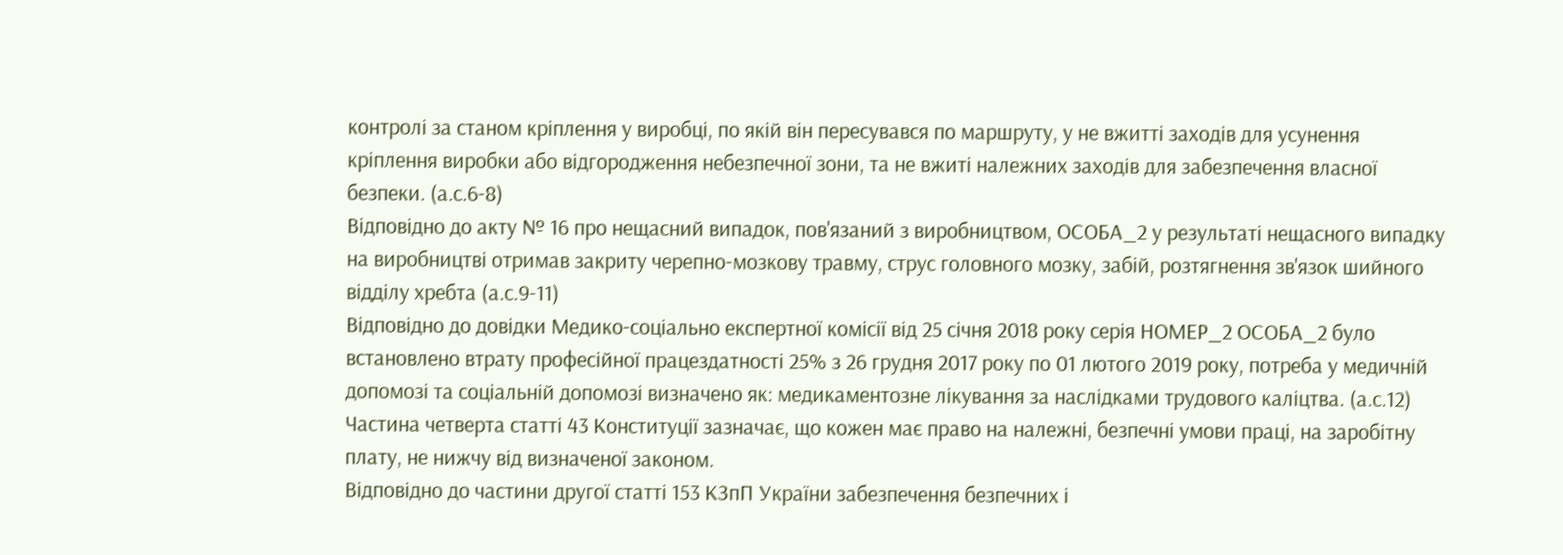контролі за станом кріплення у виробці, по якій він пересувався по маршруту, у не вжитті заходів для усунення кріплення виробки або відгородження небезпечної зони, та не вжиті належних заходів для забезпечення власної безпеки. (а.с.6-8)
Відповідно до акту № 16 про нещасний випадок, пов'язаний з виробництвом, ОСОБА_2 у результаті нещасного випадку на виробництві отримав закриту черепно-мозкову травму, струс головного мозку, забій, розтягнення зв'язок шийного відділу хребта (а.с.9-11)
Відповідно до довідки Медико-соціально експертної комісії від 25 січня 2018 року серія НОМЕР_2 ОСОБА_2 було встановлено втрату професійної працездатності 25% з 26 грудня 2017 року по 01 лютого 2019 року, потреба у медичній допомозі та соціальній допомозі визначено як: медикаментозне лікування за наслідками трудового каліцтва. (а.с.12)
Частина четверта статті 43 Конституції зазначає, що кожен має право на належні, безпечні умови праці, на заробітну плату, не нижчу від визначеної законом.
Відповідно до частини другої статті 153 КЗпП України забезпечення безпечних і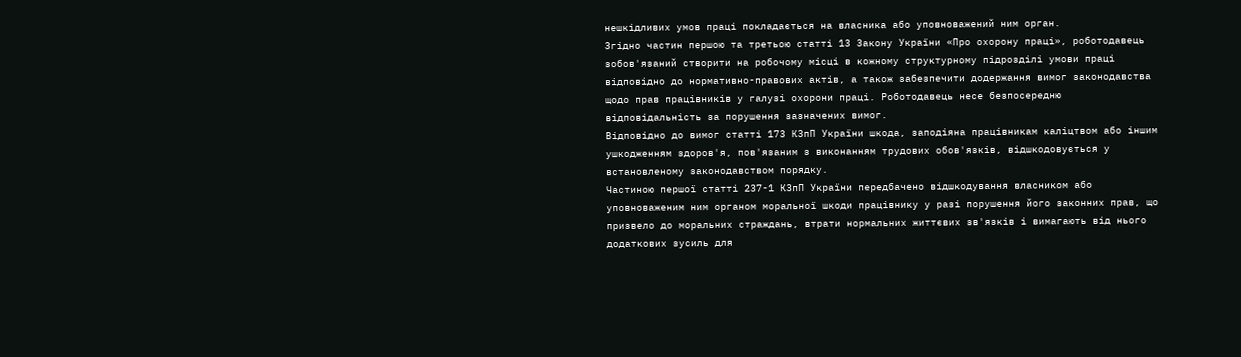нешкідливих умов праці покладається на власника або уповноважений ним орган.
Згідно частин першою та третьою статті 13 Закону України «Про охорону праці», роботодавець зобов'язаний створити на робочому місці в кожному структурному підрозділі умови праці відповідно до нормативно-правових актів, а також забезпечити додержання вимог законодавства щодо прав працівників у галузі охорони праці. Роботодавець несе безпосередню відповідальність за порушення зазначених вимог.
Відповідно до вимог статті 173 КЗпП України шкода, заподіяна працівникам каліцтвом або іншим ушкодженням здоров'я, пов'язаним з виконанням трудових обов'язків, відшкодовується у встановленому законодавством порядку.
Частиною першої статті 237-1 КЗпП України передбачено відшкодування власником або уповноваженим ним органом моральної шкоди працівнику у разі порушення його законних прав, що призвело до моральних страждань, втрати нормальних життєвих зв'язків і вимагають від нього додаткових зусиль для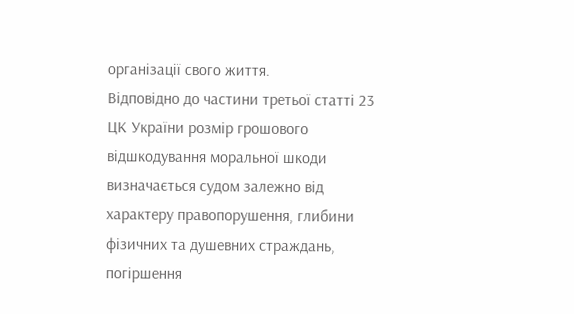організації свого життя.
Відповідно до частини третьої статті 23 ЦК України розмір грошового відшкодування моральної шкоди визначається судом залежно від характеру правопорушення, глибини фізичних та душевних страждань, погіршення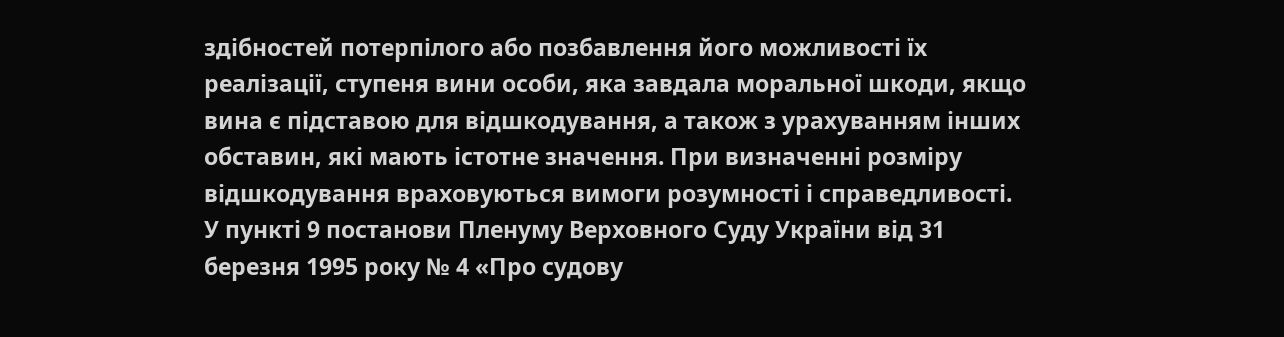здібностей потерпілого або позбавлення його можливості їх реалізації, ступеня вини особи, яка завдала моральної шкоди, якщо вина є підставою для відшкодування, а також з урахуванням інших обставин, які мають істотне значення. При визначенні розміру відшкодування враховуються вимоги розумності і справедливості.
У пункті 9 постанови Пленуму Верховного Суду України від 31 березня 1995 року № 4 «Про судову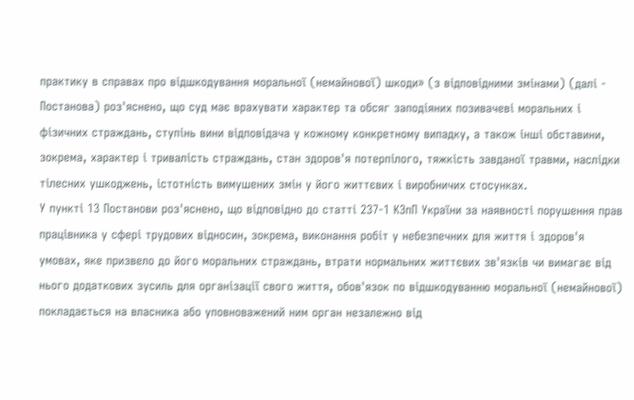практику в справах про відшкодування моральної (немайнової) шкоди» (з відповідними змінами) (далі - Постанова) роз'яснено, що суд має врахувати характер та обсяг заподіяних позивачеві моральних і фізичних страждань, ступінь вини відповідача у кожному конкретному випадку, а також інші обставини, зокрема, характер і тривалість страждань, стан здоров'я потерпілого, тяжкість завданої травми, наслідки тілесних ушкоджень, істотність вимушених змін у його життєвих і виробничих стосунках.
У пункті 13 Постанови роз'яснено, що відповідно до статті 237-1 КЗпП України за наявності порушення прав працівника у сфері трудових відносин, зокрема, виконання робіт у небезпечних для життя і здоров'я умовах, яке призвело до його моральних страждань, втрати нормальних життєвих зв'язків чи вимагає від нього додаткових зусиль для організації свого життя, обов'язок по відшкодуванню моральної (немайнової) покладається на власника або уповноважений ним орган незалежно від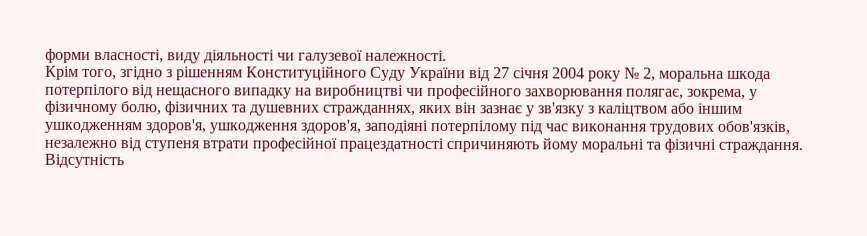форми власності, виду діяльності чи галузевої належності.
Крім того, згідно з рішенням Конституційного Суду України від 27 січня 2004 року № 2, моральна шкода потерпілого від нещасного випадку на виробництві чи професійного захворювання полягає, зокрема, у фізичному болю, фізичних та душевних стражданнях, яких він зазнає у зв'язку з каліцтвом або іншим ушкодженням здоров'я, ушкодження здоров'я, заподіяні потерпілому під час виконання трудових обов'язків, незалежно від ступеня втрати професійної працездатності спричиняють йому моральні та фізичні страждання.
Відсутність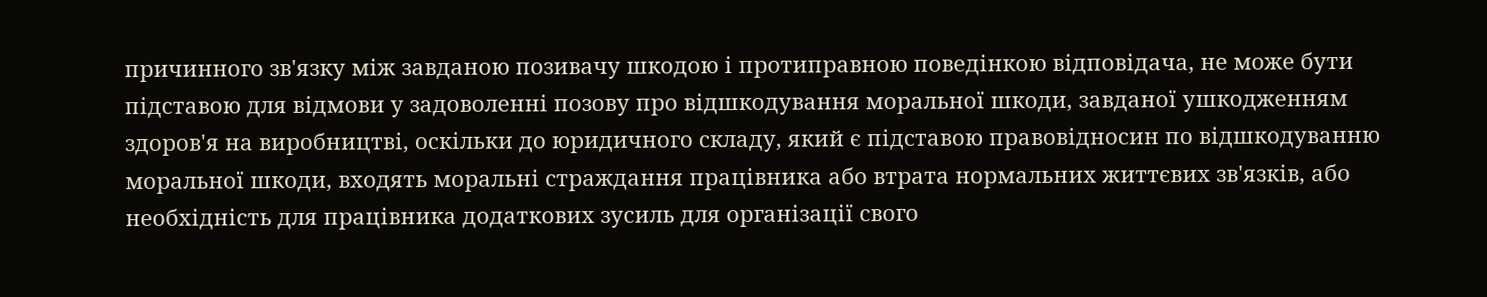причинного зв'язку між завданою позивачу шкодою і протиправною поведінкою відповідача, не може бути підставою для відмови у задоволенні позову про відшкодування моральної шкоди, завданої ушкодженням здоров'я на виробництві, оскільки до юридичного складу, який є підставою правовідносин по відшкодуванню моральної шкоди, входять моральні страждання працівника або втрата нормальних життєвих зв'язків, або необхідність для працівника додаткових зусиль для організації свого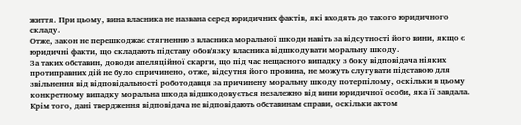життя. При цьому, вина власника не названа серед юридичних фактів, які входять до такого юридичного складу.
Отже, закон не перешкоджає стягненню з власника моральної шкоди навіть за відсутності його вини, якщо є юридичні факти, що складають підставу обов'язку власника відшкодувати моральну шкоду.
За таких обставин, доводи апеляційної скарги, що під час нещасного випадку з боку відповідача ніяких протиправних дій не було спричинено, отже, відсутня його провина, не можуть слугувати підставою для звільнення від відповідальності роботодавця за причинену моральну шкоду потерпілому, оскільки в цьому конкретному випадку моральна шкода відшкодовується незалежно від вини юридичної особи, яка її завдала.
Крім того, дані твердження відповідача не відповідають обставинам справи, оскільки актом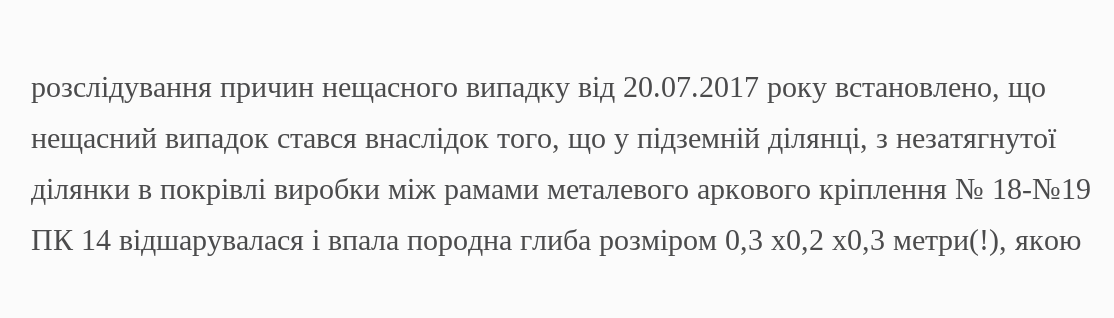розслідування причин нещасного випадку від 20.07.2017 року встановлено, що нещасний випадок стався внаслідок того, що у підземній ділянці, з незатягнутої ділянки в покрівлі виробки між рамами металевого аркового кріплення № 18-№19 ПК 14 відшарувалася і впала породна глиба розміром 0,3 х0,2 х0,3 метри(!), якою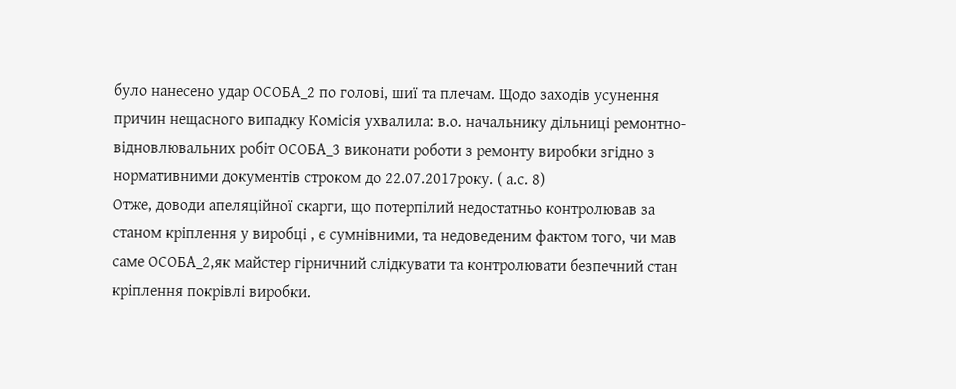було нанесено удар ОСОБА_2 по голові, шиї та плечам. Щодо заходів усунення причин нещасного випадку Комісія ухвалила: в.о. начальнику дільниці ремонтно-відновлювальних робіт ОСОБА_3 виконати роботи з ремонту виробки згідно з нормативними документів строком до 22.07.2017року. ( а.с. 8)
Отже, доводи апеляційної скарги, що потерпілий недостатньо контролював за станом кріплення у виробці , є сумнівними, та недоведеним фактом того, чи мав саме ОСОБА_2,як майстер гірничний слідкувати та контролювати безпечний стан кріплення покрівлі виробки.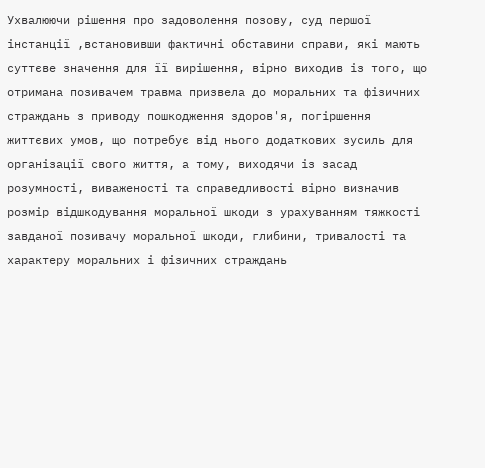Ухвалюючи рішення про задоволення позову, суд першої інстанції ,встановивши фактичні обставини справи, які мають суттєве значення для її вирішення, вірно виходив із того, що отримана позивачем травма призвела до моральних та фізичних страждань з приводу пошкодження здоров'я, погіршення життєвих умов, що потребує від нього додаткових зусиль для організації свого життя, а тому, виходячи із засад розумності, виваженості та справедливості вірно визначив розмір відшкодування моральної шкоди з урахуванням тяжкості завданої позивачу моральної шкоди, глибини, тривалості та характеру моральних і фізичних страждань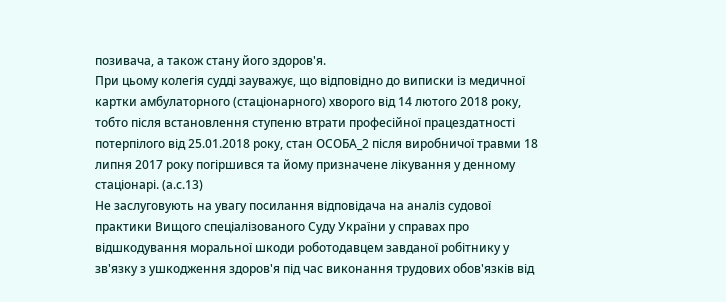позивача, а також стану його здоров'я.
При цьому колегія судді зауважує, що відповідно до виписки із медичної картки амбулаторного (стаціонарного) хворого від 14 лютого 2018 року, тобто після встановлення ступеню втрати професійної працездатності потерпілого від 25.01.2018 року, стан ОСОБА_2 після виробничої травми 18 липня 2017 року погіршився та йому призначене лікування у денному стаціонарі. (а.с.13)
Не заслуговують на увагу посилання відповідача на аналіз судової практики Вищого спеціалізованого Суду України у справах про відшкодування моральної шкоди роботодавцем завданої робітнику у зв'язку з ушкодження здоров'я під час виконання трудових обов'язків від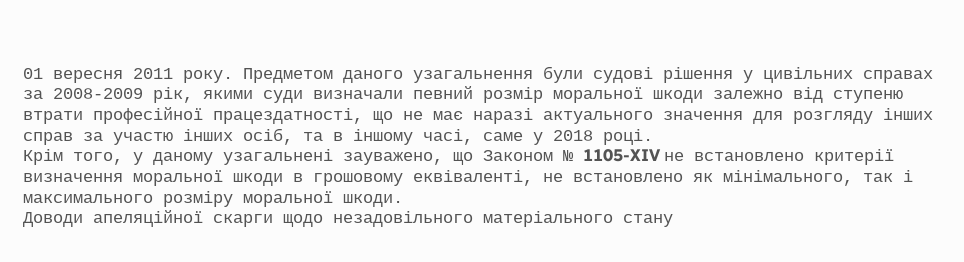01 вересня 2011 року. Предметом даного узагальнення були судові рішення у цивільних справах за 2008-2009 рік, якими суди визначали певний розмір моральної шкоди залежно від ступеню втрати професійної працездатності, що не має наразі актуального значення для розгляду інших справ за участю інших осіб, та в іншому часі, саме у 2018 році.
Крім того, у даному узагальнені зауважено, що Законом № 1105-XIV не встановлено критерії визначення моральної шкоди в грошовому еквіваленті, не встановлено як мінімального, так і максимального розміру моральної шкоди.
Доводи апеляційної скарги щодо незадовільного матеріального стану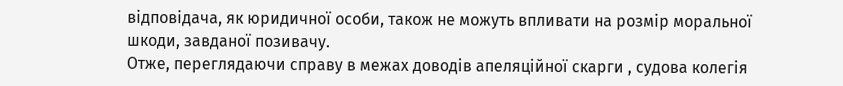відповідача, як юридичної особи, також не можуть впливати на розмір моральної шкоди, завданої позивачу.
Отже, переглядаючи справу в межах доводів апеляційної скарги , судова колегія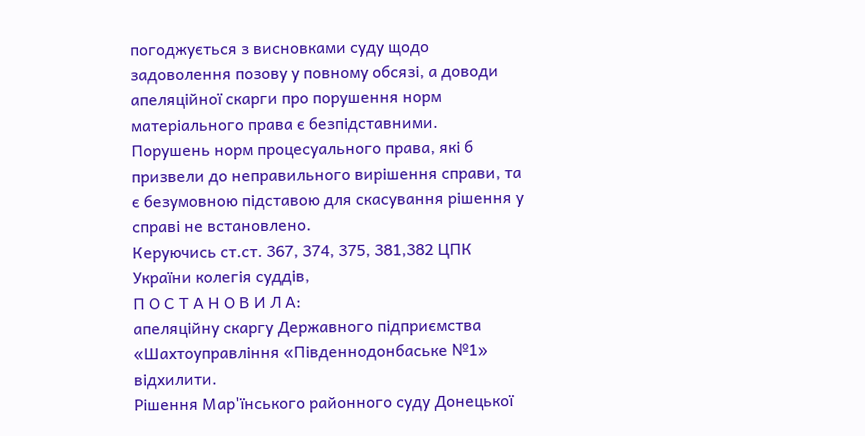погоджується з висновками суду щодо задоволення позову у повному обсязі, а доводи апеляційної скарги про порушення норм матеріального права є безпідставними.
Порушень норм процесуального права, які б призвели до неправильного вирішення справи, та є безумовною підставою для скасування рішення у справі не встановлено.
Керуючись ст.ст. 367, 374, 375, 381,382 ЦПК України колегія суддів,
П О С Т А Н О В И Л А:
апеляційну скаргу Державного підприємства «Шахтоуправління «Південнодонбаське №1» відхилити.
Рішення Мар'їнського районного суду Донецької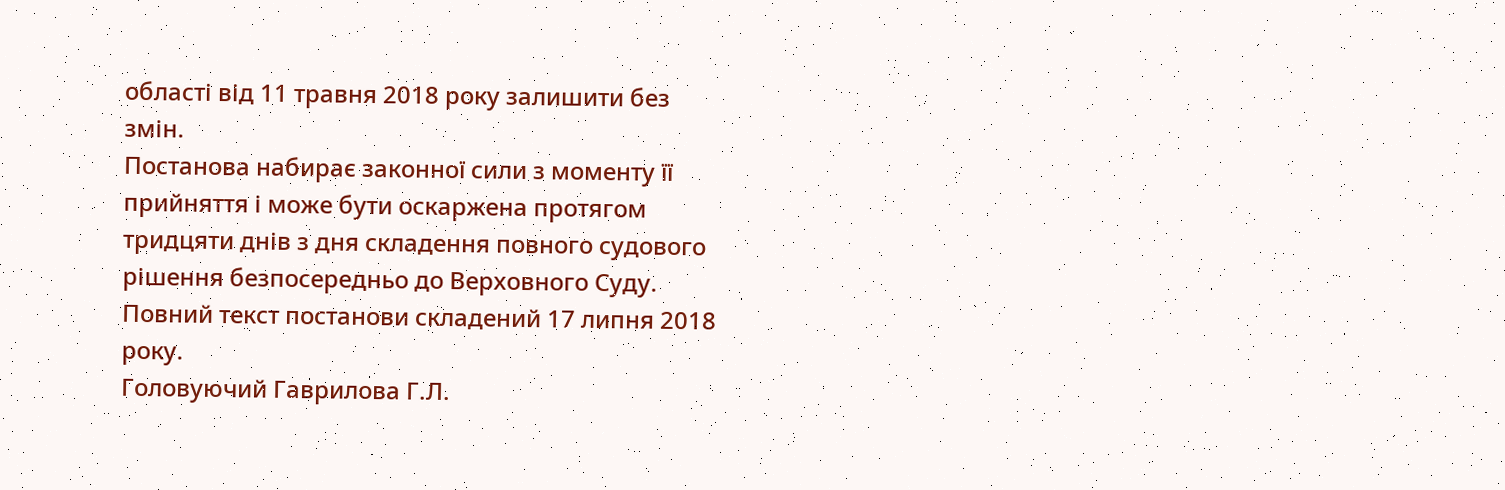області від 11 травня 2018 року залишити без змін.
Постанова набирає законної сили з моменту її прийняття і може бути оскаржена протягом тридцяти днів з дня складення повного судового рішення безпосередньо до Верховного Суду.
Повний текст постанови складений 17 липня 2018 року.
Головуючий Гаврилова Г.Л.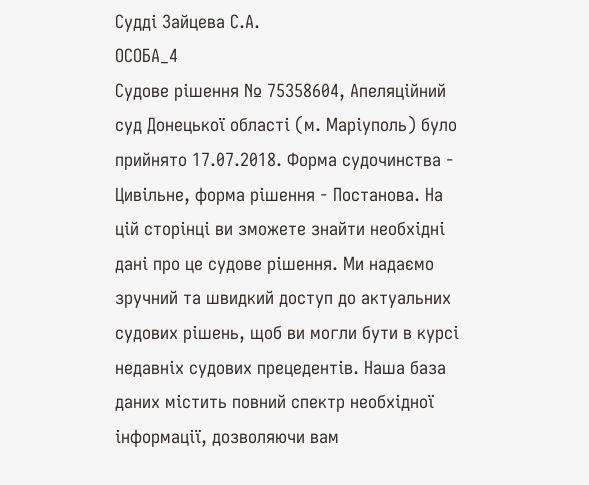Судді Зайцева С.А.
ОСОБА_4
Судове рішення № 75358604, Апеляційний суд Донецької області (м. Маріуполь) було прийнято 17.07.2018. Форма судочинства - Цивільне, форма рішення - Постанова. На цій сторінці ви зможете знайти необхідні дані про це судове рішення. Ми надаємо зручний та швидкий доступ до актуальних судових рішень, щоб ви могли бути в курсі недавніх судових прецедентів. Наша база даних містить повний спектр необхідної інформації, дозволяючи вам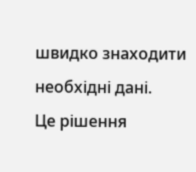швидко знаходити необхідні дані.
Це рішення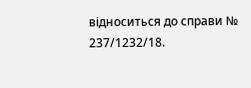відноситься до справи № 237/1232/18.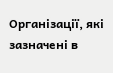Організації, які зазначені в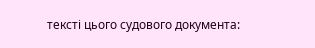тексті цього судового документа: